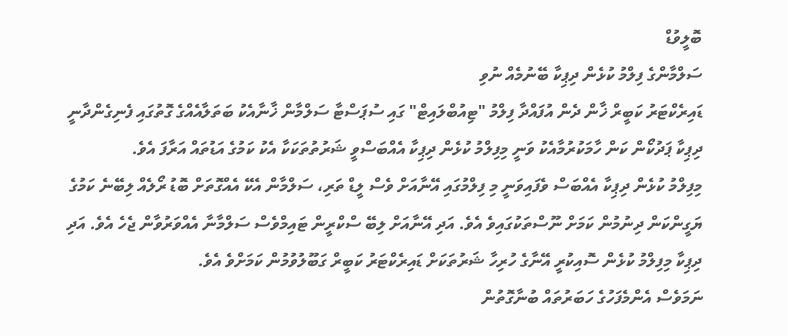ބޮލީވުޑް
ސަލްމާންގެ ފިލްމު ކުޅެން ދިޕިކާ ބޭނުމެއް ނުވި
ޑައިރެކްޓަރު ކަބީރް ޚާން ދެން އުފައްދާ ފިލްމު "ޓިއުބްލައިޓް" ގައި ސުޕަސްޓާ ސަލްމާން ޚާނާއެކު ބަތަލާއެއްގެ ގޮތުގައި ފެނިގެންދާނީ ދިޕިކާ ޕަދުކޯން ކަން ހާމަކުރުމާއެކު ވަނީ މިފިލްމު ކުޅެން ދިޕިކާ އެއްބަސްވީ ޝަރުތުތަކަކާ އެކު ކަމުގެ އަޑުތައް އަރާފަ އެވެ.
މިފިލްމު ކުޅެން ދިޕިކާ އެއްބަސް ވެފައިވަނީ މި ފިލްމުގައި އޭނާއަށް ވެސް ލީޑް ތަރި، ސަލްމާން އެކޭ އެއްގޮތަށް ބޮޑު ރޯލެއް ލިބޭނެ ކަމުގެ ޔަގީންކަން ދިނުމުން ކަމަށް ނޫސްތަކުގައިވެ އެވެ. އަދި އޭނާއަށް ލިބޭ ސްކްރީން ޓައިމްވެސް ސަލްމާނާ އެއްވަރުވާން ޖެހެ އެވެ. އަދި ދިޕިކާ މިފިލްމު ކުޅެން ސޮއިކުރީ އޭނާގެ ހުރިހާ ޝަރުތަކަށް ޑައިރެކްޓަރު ކަބީރް ގަބޫލުވުމުން ކަމަށްވެ އެވެ.
ނަމަވެސް އެންމެފަހުގެ ހަބަރުތައް ބުނާގޮތުން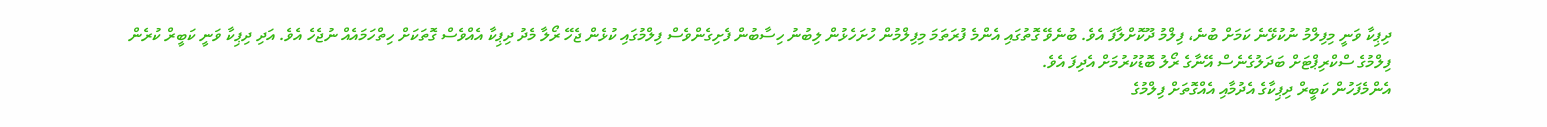ދިޕިކާ ވަނީ މިފިލްމު ނުކުޅޭނެ ކަމަށް ބުނެ، ފިލްމު ދޫކޮށްލާފަ އެވެ. ބުނެވޭ ގޮތުގައި އެންމެ ފުރަތަމަ މިފިލްމުން ހުށަހެޅުން ލިބުނު ހިސާބުން ފެށިގެންވެސް ފިލްމުގައި ކުޅެން ޖެހޭ ރޯލާ މެދު ދިޕިކާ އެއްވެސް ގޮތަކަށް ހިތްހަމައެއް ނުޖެހެ އެވެ. އަދި ދިޕިކާ ވަނީ ކަބީރް ކުރެން ފިލްމުގެ ސްކްރިޕްޓަށް ބަދަލުގެނެސް އޭނާގެ ރޯލު ބޮޑުކުރުމަށް އެދިފަ އެވެ.
އެންމެފަހުން ކަބީރް ދިޕިކާގެ އެދުމާއި އެއްގޮތަށް ފިލްމުގެ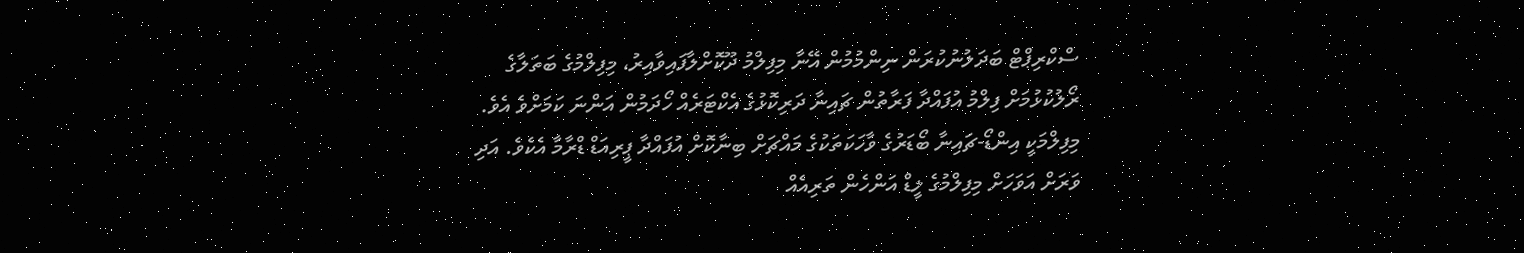ސްކްރިޕްޓް ބަދަލުނުކުރަން ނިންމުމުން އޭނާ މިފިލްމު ދޫކޮށްލާފައިވާއިރު، މިފިލްމުގެ ބަތަލާގެ ރޯލުކުޅުމަށް ފިލްމު އުފައްދާ ފަރާތުން ޗައިނާ ދަރިކޮޅުގެ އެކްޓަރެއް ހޯދަމުން އަންނަ ކަމަށްވެ އެވެ. މިފިލްމަކީ އިންޑޯ-ޗައިނާ ބޯޑަރުގެ ވާހަކަތަކުގެ މައްޗަށް ބިނާކޮށް އުފައްދާ ޕީރިއަޑް ޑްރާމާ އެކެވެ. އަދި ވަރަށް އަވަހަށް މިފިލްމުގެ ލީޑް އަންހެން ތަރިއެއް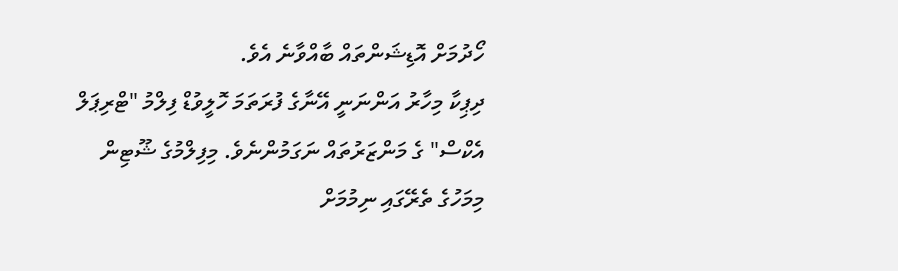ހޯދުމަށް އޮޑިޝަންތައް ބާއްވާނެ އެވެ.
ދިޕިކާ މިހާރު އަންނަނީ އޭނާގެ ފުރަތަމަ ހޮލީވުޑް ފިލްމު "ޓްރިޕަލް އެކްސް" ގެ މަންޒަރުތައް ނަގަމުންނެވެ. މިފިލްމުގެ ޝޫޓިން މިމަހުގެ ތެރޭގައި ނިމުމަށް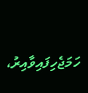ހަމަޖެހިފައިވާއިރު،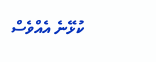ކުޅޭނެ އެއްވެސް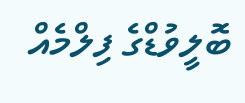ބޮލީވުޑްގެ ފިލްމެއް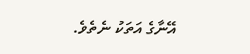އޭނާގެ އަތަކު ނެތެވެ.